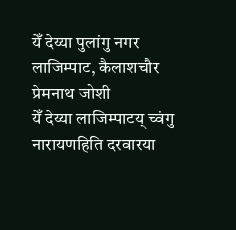येँ देय्या पुलांगु नगर लाजिम्पाट, कैलाशचौर
प्रेमनाथ जोशी
येँ देय्या लाजिम्पाटय् च्वंगु नारायणहिति दरवारया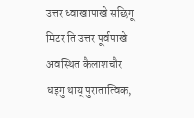उत्तर ध्वाखापाखे सछिगू मिटर ति उत्तर पूर्वपाखे अवस्थित कैलाशचौर धइगु थाय् पुरातात्विक,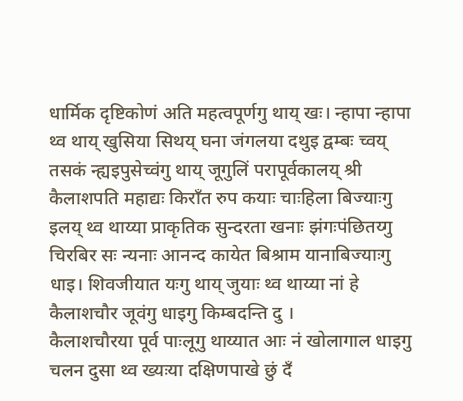धार्मिक दृष्टिकोणं अति महत्वपूर्णगु थाय् खः। न्हापा न्हापा थ्व थाय् खुसिया सिथय् घना जंगलया दथुइ द्वम्बः च्वय् तसकं न्ह्यइपुसेच्वंगु थाय् जूगुलिं परापूर्वकालय् श्री कैलाशपति महाद्यः किराँत रुप कयाः चाःहिला बिज्याःगु इलय् थ्व थाय्या प्राकृतिक सुन्दरता खनाः झंगःपंछितय्गु चिरबिर सः न्यनाः आनन्द कायेत बिश्राम यानाबिज्याःगु धाइ। शिवजीयात यःगु थाय् जुयाः थ्व थाय्या नां हे कैलाशचौर जूवंगु धाइगु किम्बदन्ति दु ।
कैलाशचौरया पूर्व पाःलूगु थाय्यात आः नं खोलागाल धाइगु चलन दुसा थ्व ख्यःया दक्षिणपाखे छुं दँ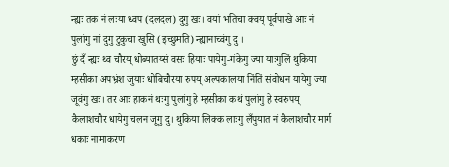न्ह्यः तक नं लःया ध्वप (दलदल) दुगु खः। वयां भतिचा क्वय् पूर्वपाखे आः नं पुलांगु नां दुगु टुकुचा खुसि (इच्छुमति) न्ह्यानाच्वंगु दु ।
छुं दँ न्ह्यः थ्व चौरय् धोब्यातय्सं वसः हियाः पायेगु-गंकेगु ज्या याःगुलिं थुकिया म्हसीका अपभ्रंश जुयाः धोबिचौरया रुपय् अल्पकालया निंतिं संवोधन यायेगु ज्या जूवंगु खः। तर आः हाकनं थःगु पुलांगु हे म्हसीका कथं पुलांगु हे स्वरुपय् कैलाशचौर धायेगु चलन जूगु दु। थुकिया लिक्क लाःगु लँपुयात नं कैलाशचौर मार्ग धकाः नामाकरण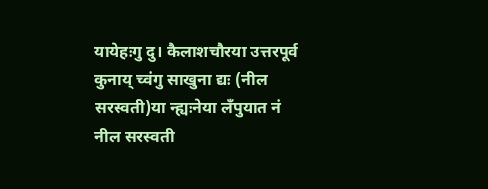यायेहःगु दु। कैलाशचौरया उत्तरपूर्व कुनाय् च्वंगु साखुना द्यः (नील सरस्वती)या न्ह्यःनेया लँपुयात नं नील सरस्वती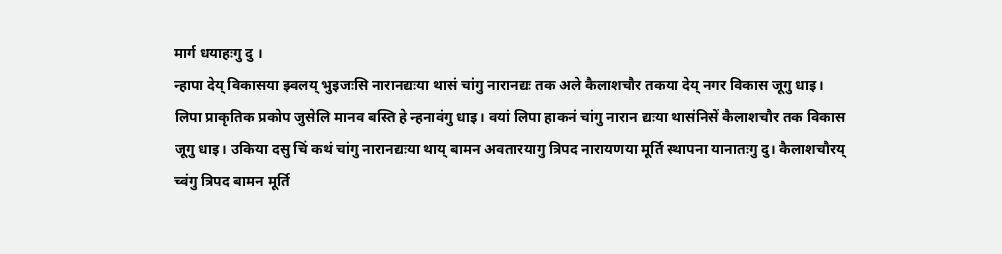मार्ग धयाहःगु दु ।
न्हापा देय् विकासया झ्वलय् भुइजःसि नारानद्यःया थासं चांगु नारानद्यः तक अले कैलाशचौर तकया देय् नगर विकास जूगु धाइ। लिपा प्राकृतिक प्रकोप जुसेलि मानव बस्ति हे न्हनावंगु धाइ। वयां लिपा हाकनं चांगु नारान द्यःया थासंनिसें कैलाशचौर तक विकास जूगु धाइ। उकिया दसु चिं कथं चांगु नारानद्यःया थाय् बामन अवतारयागु त्रिपद नारायणया मूर्ति स्थापना यानातःगु दु। कैलाशचौरय् च्वंगु त्रिपद बामन मूर्ति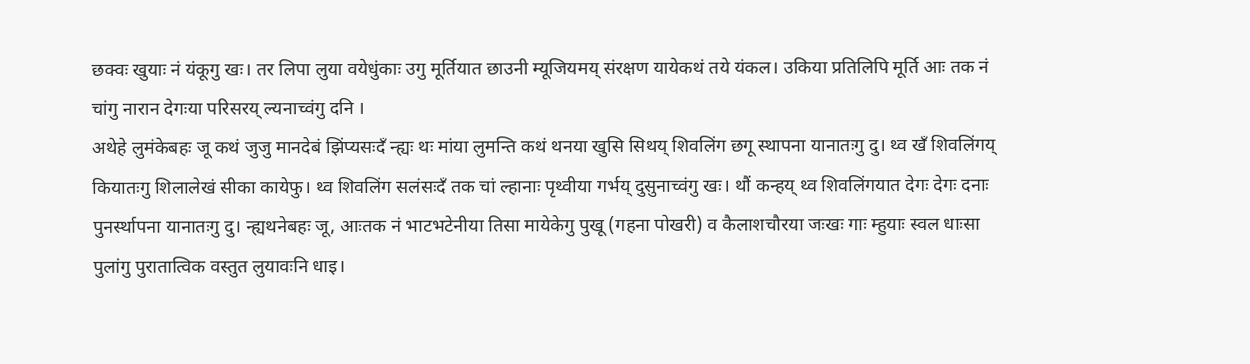छक्वः खुयाः नं यंकूगु खः। तर लिपा लुया वयेधुंकाः उगु मूर्तियात छाउनी म्यूजियमय् संरक्षण यायेकथं तये यंकल। उकिया प्रतिलिपि मूर्ति आः तक नं चांगु नारान देगःया परिसरय् ल्यनाच्वंगु दनि ।
अथेहे लुमंकेबहः जू कथं जुजु मानदेबं झिंप्यसःदँ न्ह्यः थः मांया लुमन्ति कथं थनया खुसि सिथय् शिवलिंग छगू स्थापना यानातःगु दु। थ्व खँ शिवलिंगय् कियातःगु शिलालेखं सीका कायेफु। थ्व शिवलिंग सलंसःदँ तक चां ल्हानाः पृथ्वीया गर्भय् दुसुनाच्वंगु खः। थौं कन्हय् थ्व शिवलिंगयात देगः देगः दनाः पुनर्स्थापना यानातःगु दु। न्ह्यथनेबहः जू, आःतक नं भाटभटेनीया तिसा मायेकेगु पुखू (गहना पोखरी) व कैलाशचौरया जःखः गाः म्हुयाः स्वल धाःसा पुलांगु पुरातात्विक वस्तुत लुयावःनि धाइ।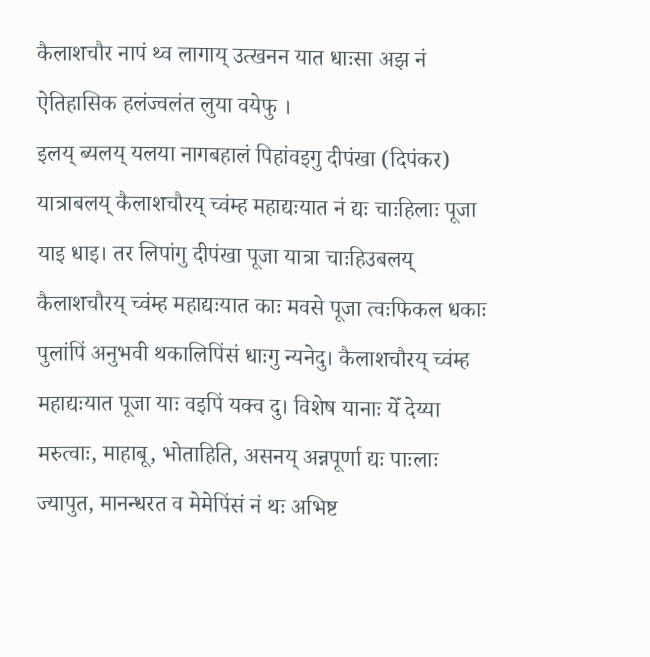कैलाशचौर नापं थ्व लागाय् उत्खनन यात धाःसा अझ नं ऐतिहासिक हलंज्वलंत लुया वयेफु ।
इलय् ब्यलय् यलया नागबहालं पिहांवइगु दीपंखा (दिपंकर) यात्राबलय् कैलाशचौरय् च्वंम्ह महाद्यःयात नं द्यः चाःहिलाः पूजा याइ धाइ। तर लिपांगु दीपंखा पूजा यात्रा चाःहिउबलय् कैलाशचौरय् च्वंम्ह महाद्यःयात काः मवसे पूजा त्वःफिकल धकाः पुलांपिं अनुभवी थकालिपिंसं धाःगु न्यनेदु। कैलाशचौरय् च्वंम्ह महाद्यःयात पूजा याः वइपिं यक्व दु। विशेष यानाः येँ देय्या मरुत्वाः, माहाबू, भोताहिति, असनय् अन्नपूर्णा द्यः पाःलाः ज्यापुत, मानन्धरत व मेमेपिंसं नं थः अभिष्ट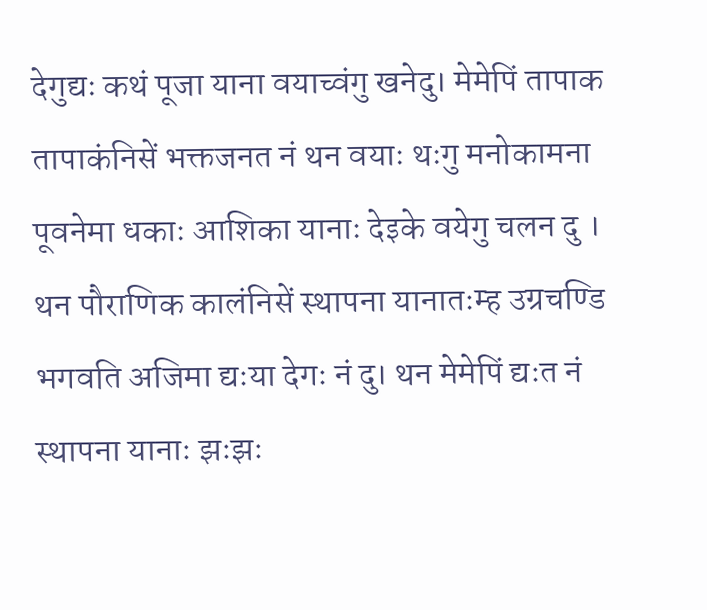देगुद्यः कथं पूजा याना वयाच्वंगु खनेदु। मेमेपिं तापाक तापाकंनिसें भक्तजनत नं थन वयाः थःगु मनोकामना पूवनेमा धकाः आशिका यानाः देइके वयेगु चलन दु ।
थन पौराणिक कालंनिसें स्थापना यानातःम्ह उग्रचण्डि भगवति अजिमा द्यःया देगः नं दु। थन मेमेपिं द्यःत नं स्थापना यानाः झःझः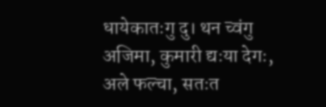धायेकातःगु दु। थन च्वंगु अजिमा, कुमारी द्यःया देगः, अले फल्चा, सतःत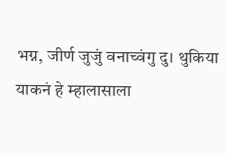भग्न, जीर्ण जुजुं वनाच्वंगु दु। थुकिया याकनं हे म्हालासाला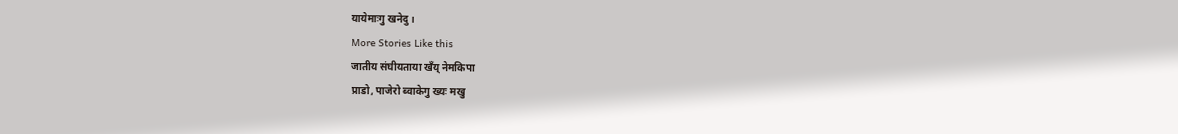यायेमाःगु खनेदु ।
More Stories Like this
जातीय संघीयताया खँय् नेमकिपा
प्राडो, पाजेरो ब्वाकेगु ख्यः मखु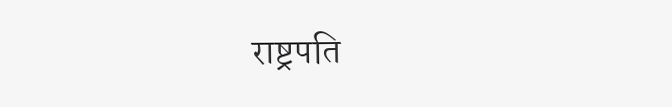राष्ट्रपति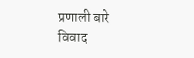प्रणाली बारे विवाद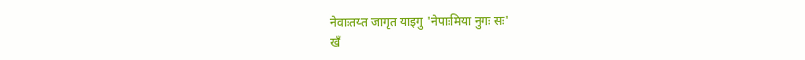नेवाःतय्त जागृत याइगु 'नेपाःमिया नुगः सः'
खँ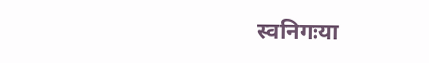स्वनिगःया